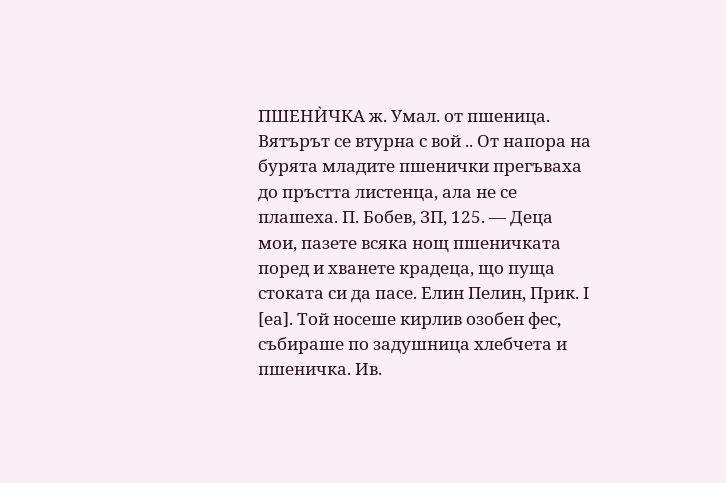ПШЕНЍЧКА ж. Умал. от пшеница. Вятърът се втурна с вой .. От напора на бурята младите пшенички прегъваха до пръстта листенца, ала не се плашеха. П. Бобев, ЗП, 125. — Деца мои, пазете всяка нощ пшеничката поред и хванете крадеца, що пуща стоката си да пасе. Елин Пелин, Прик. І [еа]. Той носеше кирлив озобен фес, събираше по задушница хлебчета и пшеничка. Ив.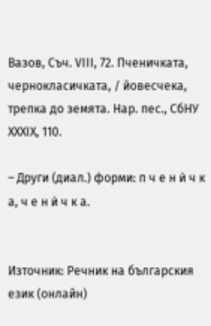Вазов, Съч. VІІІ, 72. Пченичката, чернокласичката, / йовесчека, трепка до земята. Нар. пес., СбНУ ХХХІХ, 110.

– Други (диал.) форми: п ч е н ѝ ч к а, ч е н ѝ ч к а.


Източник: Речник на българския език (онлайн)